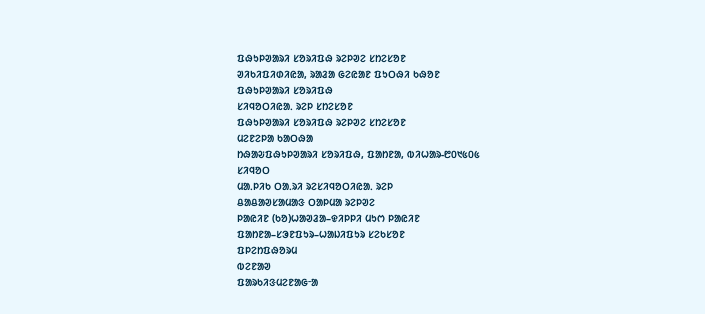ᱯᱷᱩᱞᱣᱟᱨᱤ ᱥᱚᱨᱤᱯᱷ ᱨᱮᱞᱣᱮ ᱥᱴᱮᱥᱚᱱ
ᱣᱤᱠᱤᱯᱤᱰᱤᱭᱟ, ᱨᱟᱲᱟ ᱜᱮᱭᱟᱱ ᱯᱩᱛᱷᱤ ᱠᱷᱚᱱ
ᱯᱷᱩᱞᱣᱟᱨᱤ ᱥᱚᱨᱤᱯᱷ
ᱥᱤᱧᱚᱛᱤᱭᱟᱹ ᱨᱮᱞ ᱥᱴᱮᱥᱚᱱ
ᱯᱷᱩᱞᱣᱟᱨᱤ ᱥᱚᱨᱤᱯᱷ ᱨᱮᱞᱣᱮ ᱥᱴᱮᱥᱚᱱ
ᱢᱮᱱᱮᱞᱟ ᱠᱟᱛᱷᱟ
ᱴᱷᱟᱶᱯᱷᱩᱞᱣᱟᱨᱤ ᱥᱚᱨᱤᱯᱷ, ᱯᱟᱴᱱᱟ, ᱵᱤᱦᱟᱨ-᱘᱐᱑᱕᱐᱕
ᱥᱤᱧᱚᱛ
ᱢᱟᱹᱞᱤᱠ ᱛᱟᱹᱨᱤ ᱨᱮᱥᱤᱧᱚᱛᱤᱭᱟᱹ ᱨᱮᱞ
ᱪᱟᱪᱟᱣᱥᱟᱢᱟᱝ ᱛᱟᱞᱢᱟ ᱨᱮᱞᱣᱮ
ᱞᱟᱭᱤᱱ (ᱠᱚ)ᱦᱟᱣᱲᱟ–ᱫᱤᱞᱞᱤ ᱢᱩᱬ ᱞᱟᱭᱤᱱ
ᱯᱟᱴᱱᱟ–ᱥᱳᱱᱯᱩᱨ–ᱦᱟᱡᱤᱯᱩᱨ ᱥᱮᱠᱥᱚᱱ
ᱯᱞᱮᱴᱯᱷᱚᱨᱢ
ᱵᱮᱱᱟᱣ
ᱯᱟᱨᱠᱤᱝᱢᱮᱱᱟᱜᱼᱟ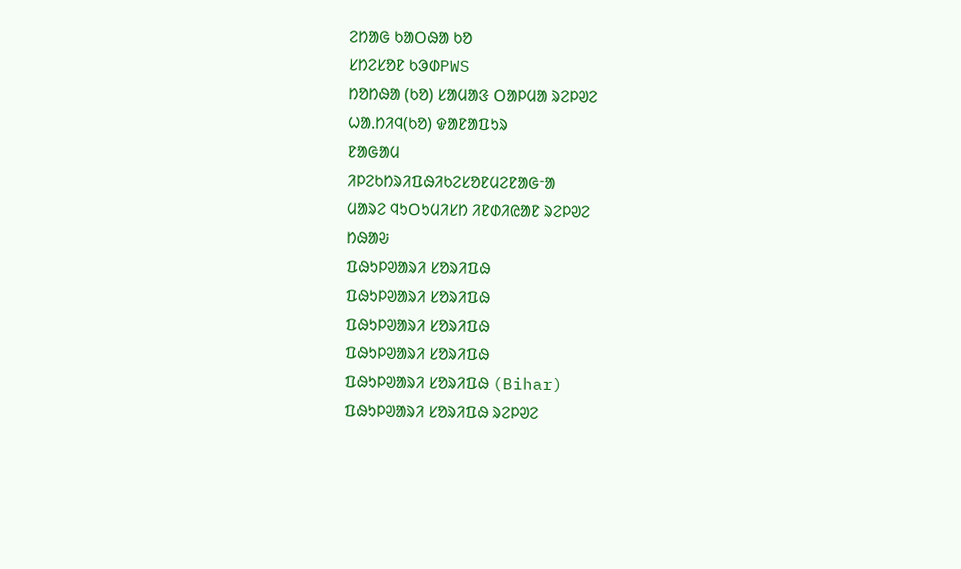ᱮᱴᱟᱜ ᱠᱟᱛᱷᱟ ᱠᱚ
ᱥᱴᱮᱥᱚᱱ ᱠᱳᱰPWS
ᱴᱚᱴᱷᱟ (ᱠᱚ) ᱥᱟᱢᱟᱝ ᱛᱟᱞᱢᱟ ᱨᱮᱞᱣᱮ
ᱦᱟᱹᱴᱤᱧ(ᱠᱚ) ᱫᱟᱱᱟᱯᱩᱨ
ᱱᱟᱜᱟᱢ
ᱤᱞᱮᱠᱴᱨᱤᱯᱷᱤᱠᱮᱥᱚᱱᱢᱮᱱᱟᱜᱼᱟ
ᱢᱟᱨᱮ ᱧᱩᱛᱩᱢᱤᱥᱴ ᱤᱱᱰᱤᱭᱟᱱ ᱨᱮᱞᱣᱮ
ᱴᱷᱟᱶ
ᱯᱷᱩᱞᱣᱟᱨᱤ ᱥᱚᱨᱤᱯᱷ
ᱯᱷᱩᱞᱣᱟᱨᱤ ᱥᱚᱨᱤᱯᱷ
ᱯᱷᱩᱞᱣᱟᱨᱤ ᱥᱚᱨᱤᱯᱷ
ᱯᱷᱩᱞᱣᱟᱨᱤ ᱥᱚᱨᱤᱯᱷ
ᱯᱷᱩᱞᱣᱟᱨᱤ ᱥᱚᱨᱤᱯᱷ (Bihar)
ᱯᱷᱩᱞᱣᱟᱨᱤ ᱥᱚᱨᱤᱯᱷ ᱨᱮᱞᱣᱮ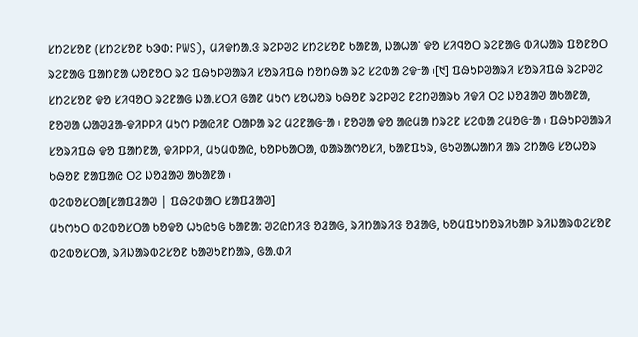ᱥᱴᱮᱥᱚᱱ (ᱥᱴᱮᱥᱚᱱ ᱠᱳᱰ: PWS), ᱢᱤᱫᱴᱟᱹᱝ ᱨᱮᱞᱣᱮ ᱥᱴᱮᱥᱚᱱ ᱠᱟᱱᱟ, ᱡᱟᱦᱟᱸ ᱫᱚ ᱥᱤᱧᱚᱛ ᱨᱮᱱᱟᱜ ᱵᱤᱦᱟᱨ ᱯᱚᱱᱚᱛ ᱨᱮᱱᱟᱜ ᱯᱟᱴᱱᱟ ᱦᱚᱱᱚᱛ ᱨᱮ ᱯᱷᱩᱞᱣᱟᱨᱤ ᱥᱚᱨᱤᱯᱷ ᱴᱚᱴᱷᱟ ᱨᱮ ᱥᱮᱵᱟ ᱮᱫᱼᱟ ᱾[᱑] ᱯᱷᱩᱞᱣᱟᱨᱤ ᱥᱚᱨᱤᱯᱷ ᱨᱮᱞᱣᱮ ᱥᱴᱮᱥᱚᱱ ᱫᱚ ᱥᱤᱧᱚᱛ ᱨᱮᱱᱟᱜ ᱡᱟᱹᱥᱛᱤ ᱜᱟᱱ ᱢᱩᱬ ᱥᱚᱦᱚᱨ ᱠᱷᱚᱱ ᱨᱮᱞᱣᱮ ᱱᱮᱴᱣᱟᱨᱠ ᱤᱫᱤ ᱛᱮ ᱡᱚᱲᱟᱣ ᱟᱠᱟᱱᱟ, ᱱᱚᱣᱟ ᱦᱟᱣᱲᱟ-ᱫᱤᱞᱞᱤ ᱢᱩᱬ ᱞᱟᱭᱤᱱ ᱛᱟᱞᱟ ᱨᱮ ᱢᱮᱱᱟᱜᱼᱟ ᱾ ᱱᱚᱣᱟ ᱫᱚ ᱟᱭᱢᱟ ᱴᱨᱮᱱ ᱥᱮᱵᱟ ᱮᱢᱚᱜᱼᱟ ᱾ ᱯᱷᱩᱞᱣᱟᱨᱤ ᱥᱚᱨᱤᱯᱷ ᱫᱚ ᱯᱟᱴᱱᱟ, ᱫᱤᱞᱞᱤ, ᱢᱩᱢᱵᱟᱭ, ᱠᱚᱞᱠᱟᱛᱟ, ᱵᱟᱨᱟᱬᱚᱥᱤ, ᱠᱟᱱᱯᱩᱨ, ᱜᱩᱣᱟᱦᱟᱴᱤ ᱟᱨ ᱮᱴᱟᱜ ᱥᱚᱦᱚᱨ ᱠᱷᱚᱱ ᱱᱟᱯᱟᱭ ᱛᱮ ᱡᱚᱲᱟᱣ ᱟᱠᱟᱱᱟ ᱾
ᱵᱮᱵᱚᱥᱛᱟ[ᱥᱟᱯᱲᱟᱣ | ᱯᱷᱮᱰᱟᱛ ᱥᱟᱯᱲᱟᱣ]
ᱢᱩᱬᱩᱛ ᱵᱮᱵᱚᱥᱛᱟ ᱠᱚᱫᱚ ᱦᱩᱭᱩᱜ ᱠᱟᱱᱟ: ᱣᱮᱭᱴᱤᱝ ᱚᱲᱟᱜ, ᱨᱤᱴᱟᱨᱤᱝ ᱚᱲᱟᱜ, ᱠᱚᱢᱯᱩᱴᱚᱨᱤᱠᱟᱞ ᱨᱤᱡᱟᱨᱵᱮᱥᱚᱱ ᱵᱮᱵᱚᱥᱛᱟ, ᱨᱤᱡᱟᱨᱵᱮᱥᱚᱱ ᱠᱟᱣᱩᱱᱴᱟᱨ, ᱜᱟᱹᱰᱤ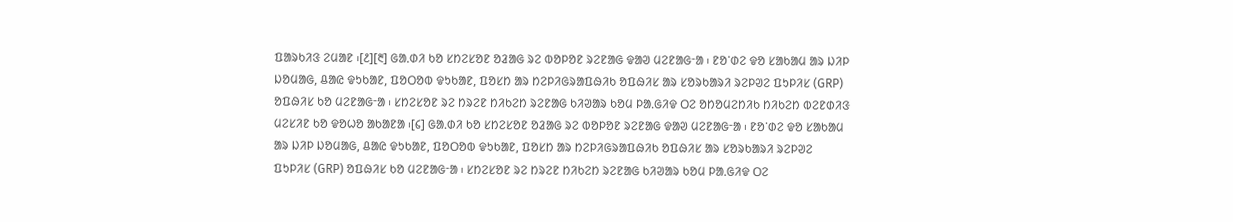ᱯᱟᱨᱠᱤᱝ ᱮᱢᱟᱱ ᱾[᱒][᱓] ᱜᱟᱹᱰᱤ ᱠᱚ ᱥᱴᱮᱥᱚᱱ ᱚᱲᱟᱜ ᱨᱮ ᱵᱚᱞᱚᱱ ᱨᱮᱱᱟᱜ ᱫᱟᱣ ᱢᱮᱱᱟᱜᱼᱟ ᱾ ᱱᱚᱸᱰᱮ ᱫᱚ ᱥᱟᱠᱟᱢ ᱟᱨ ᱡᱤᱞ ᱡᱚᱢᱟᱜ, ᱪᱟᱭ ᱫᱩᱠᱟᱱ, ᱯᱚᱛᱚᱵ ᱫᱩᱠᱟᱱ, ᱯᱚᱥᱴ ᱟᱨ ᱴᱮᱞᱤᱜᱨᱟᱯᱷᱤᱠ ᱚᱯᱷᱤᱥ ᱟᱨ ᱥᱚᱨᱠᱟᱨᱤ ᱨᱮᱞᱣᱮ ᱯᱩᱞᱤᱥ (GRP) ᱚᱯᱷᱤᱥ ᱠᱚ ᱢᱮᱱᱟᱜᱼᱟ ᱾ ᱥᱴᱮᱥᱚᱱ ᱨᱮ ᱴᱨᱮᱱ ᱴᱤᱠᱮᱴ ᱨᱮᱱᱟᱜ ᱠᱤᱣᱟᱨ ᱠᱚᱢ ᱞᱟᱹᱜᱤᱫ ᱛᱮ ᱚᱴᱚᱢᱮᱴᱤᱠ ᱴᱤᱠᱮᱴ ᱵᱮᱱᱰᱤᱝ ᱢᱮᱥᱤᱱ ᱠᱚ ᱫᱚᱦᱚ ᱟᱠᱟᱱᱟ ᱾[᱔] ᱜᱟᱹᱰᱤ ᱠᱚ ᱥᱴᱮᱥᱚᱱ ᱚᱲᱟᱜ ᱨᱮ ᱵᱚᱞᱚᱱ ᱨᱮᱱᱟᱜ ᱫᱟᱣ ᱢᱮᱱᱟᱜᱼᱟ ᱾ ᱱᱚᱸᱰᱮ ᱫᱚ ᱥᱟᱠᱟᱢ ᱟᱨ ᱡᱤᱞ ᱡᱚᱢᱟᱜ, ᱪᱟᱭ ᱫᱩᱠᱟᱱ, ᱯᱚᱛᱚᱵ ᱫᱩᱠᱟᱱ, ᱯᱚᱥᱴ ᱟᱨ ᱴᱮᱞᱤᱜᱨᱟᱯᱷᱤᱠ ᱚᱯᱷᱤᱥ ᱟᱨ ᱥᱚᱨᱠᱟᱨᱤ ᱨᱮᱞᱣᱮ ᱯᱩᱞᱤᱥ (GRP) ᱚᱯᱷᱤᱥ ᱠᱚ ᱢᱮᱱᱟᱜᱼᱟ ᱾ ᱥᱴᱮᱥᱚᱱ ᱨᱮ ᱴᱨᱮᱱ ᱴᱤᱠᱮᱴ ᱨᱮᱱᱟᱜ ᱠᱤᱣᱟᱨ ᱠᱚᱢ ᱞᱟᱹᱜᱤᱫ ᱛᱮ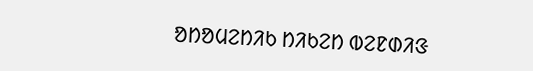ᱚᱴᱚᱢᱮᱴᱤᱠ ᱴᱤᱠᱮᱴ ᱵᱮᱱᱰᱤᱝ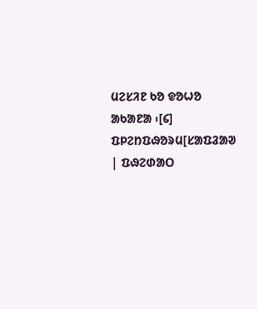ᱢᱮᱥᱤᱱ ᱠᱚ ᱫᱚᱦᱚ ᱟᱠᱟᱱᱟ ᱾[᱔]
ᱯᱞᱮᱴᱯᱷᱚᱨᱢ[ᱥᱟᱯᱲᱟᱣ | ᱯᱷᱮᱰᱟᱛ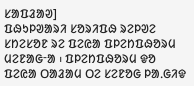ᱥᱟᱯᱲᱟᱣ]
ᱯᱷᱩᱞᱣᱟᱨᱤ ᱥᱚᱨᱤᱯᱷ ᱨᱮᱞᱣᱮ ᱥᱴᱮᱥᱚᱱ ᱨᱮ ᱯᱮᱭᱟ ᱯᱞᱮᱴᱯᱷᱚᱨᱢ ᱢᱮᱱᱟᱜᱼᱟ ᱾ ᱯᱞᱮᱴᱯᱷᱚᱨᱢ ᱫᱚ ᱯᱮᱭᱟ ᱛᱟᱲᱟᱢ ᱛᱮ ᱥᱮᱱᱚᱜ ᱞᱟᱹᱜᱤᱫ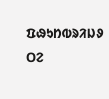ᱯᱷᱩᱴᱵᱨᱤᱡᱽ ᱛᱮ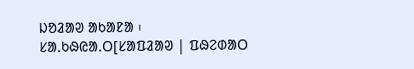ᱡᱚᱲᱟᱣ ᱟᱠᱟᱱᱟ ᱾
ᱥᱟᱹᱠᱷᱭᱟᱹᱛ[ᱥᱟᱯᱲᱟᱣ | ᱯᱷᱮᱰᱟᱛ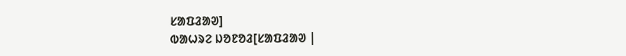ᱥᱟᱯᱲᱟᱣ]
ᱵᱟᱦᱨᱮ ᱡᱚᱱᱚᱲ[ᱥᱟᱯᱲᱟᱣ |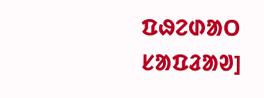ᱯᱷᱮᱰᱟᱛ ᱥᱟᱯᱲᱟᱣ]